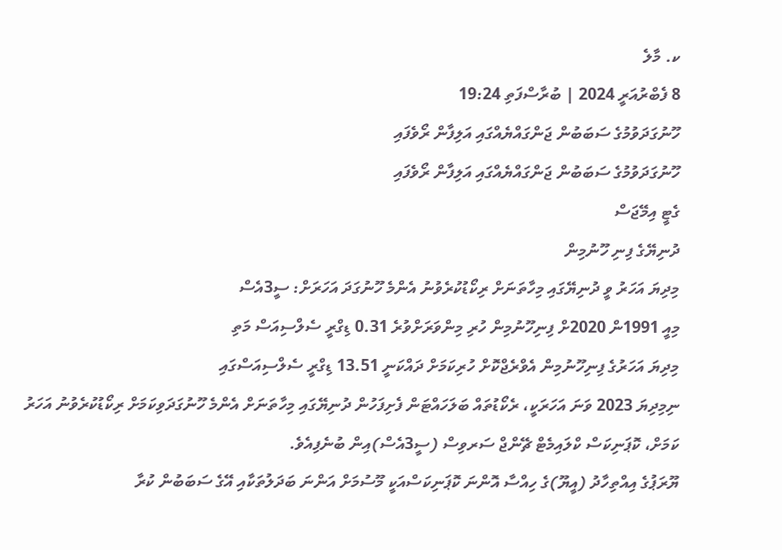ކ. މާލެ
8 ފެބްރުއަރީ 2024 | ބުރާސްފަތި 19:24
ހޫނުގަދަވުމުގެ ސަބަބުން ޖަންގައްޔެއްގައި އަލިފާން ރޯވެފައި
ހޫނުގަދަވުމުގެ ސަބަބުން ޖަންގައްޔެއްގައި އަލިފާން ރޯވެފައި
ގެޓީ އިމޭޖަސް
ދުނިޔޭގެ ފިނި ހޫނުމިން
މިދިޔަ އަހަރު ވީ ދުނިޔޭގައި މިހާތަނަށް ރިކޯޑުކުރެވުނު އެންމެ ހޫނުގަދަ އަހަރަށް: ސީ3އެސް
މިއީ 1991ން 2020ށް ފިނިހޫނުމިން ހުރި މިންވަރަށްވުރެ 0.31 ޑިގްރީ ސެލްސިއަސް މަތި
މިދިޔަ އަހަރުގެ ފިނިހޫނުމިން އެވްރެޖްކޮށް ހުރިކަމަށް ދައްކަނީ 13.51 ޑިގްރީ ސެލްސިއަސްގައި
ނިމިދިޔަ 2023 ވަނަ އަހަރަކީ، ރެކޯޑުތައް ބަލަހައްޓަން ފެށިފަހުން ދުނިޔޭގައި މިހާތަނަށް އެންމެ ހޫނުގަދަވިކަމަށް ރިކޯޑުކުރެވުނު އަހަރު ކަމަށް، ކޮޕަނިކަސް ކްލައިމެޓް ޗޭންޖް ސަރވިސް (ސީ3އެސް)އިން ބުނެފިއެވެ.
ޔޫރަޕުގެ އިއްތިހާދު (އީޔޫ)ގެ ހިއްސާ އޮންނަ ކޮޕަނިކަސްއަކީ މޫސުމަށް އަންނަ ބަދަލުތަކާއި އޭގެ ސަބަބުން ކުރާ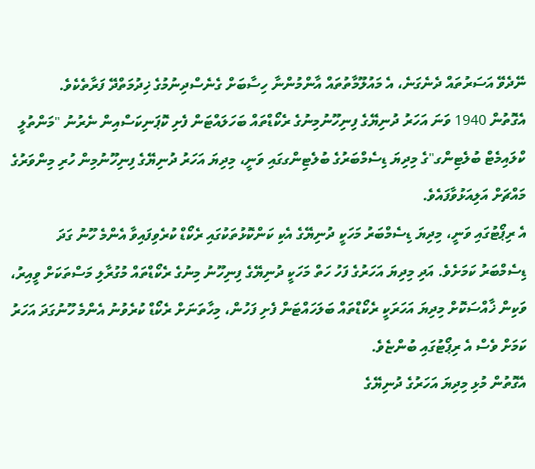ނޭދެވޭ އަސަރުތައް ދެނެގަނެ، އެ މައުލޫމާތުތައް އާންމުންނާ ހިސާބަށް ގެނެސްދިނުމުގެ ޚިދުމަތްދޭ ފަރާތެކެވެ.
އެގޮތުން 1940 ވަނަ އަހަރު ދުނިޔޭގެ ފިނިހޫނުމިނުގެ ރެކޯޑްތައް ބަހަލައްޓަން ފެށި ކޮޕަނިކަސްއިން ނެރުނު "މަންތުލީ ކްލައިމެޓް ބުލެޓިންގ"ގެ މިދިޔަ ޑިސެމްބަރުގެ ބުލެޓިންގގައި ވަނީ، މިދިޔަ އަހަރު ދުނިޔޭގެ ފިނިހޫނުމިން ހުރި މިންވަރުގެ މައްޗަށް އަލިއަޅުވާފައެވެ.
އެ ރިޕޯޓުގައި ވަނީ، މިދިޔަ ޑިސެމްބަރު މަހަކީ ދުނިޔޭގެ އެކި ކަންކޮޅުތަކުގައި ރެކޯޑް ކުރެވިފައިވާ އެންމެ ހޫނު ގަދަ ޑިސެމްބަރު ކަމަށެވެ. އަދި މިދިޔަ އަހަރުގެ ފަހު ހަތް މަހަކީ ދުނިޔޭގެ ފިނިހޫނު މިނުގެ ރެކޯޑްތައް މުގުރާލި މަސްތަކަށް ވީއިރު، ވަކިން ޚާއްސަކޮށް މިދިޔަ އަހަރަކީ ރެކޯޑްތައް ބަލަހައްޓަން ފެށި ފަހުން، މިހާތަނަށް ރެކޯޑް ކުރެވުނު އެންމެ ހޫނުގަދަ އަހަރު ކަމަށް ވެސް އެ ރިޕޯޓުގައި ބުންޏެވެ.
އެގޮތުން މުޅި މިދިޔަ އަހަރުގެ ދުނިޔޭގެ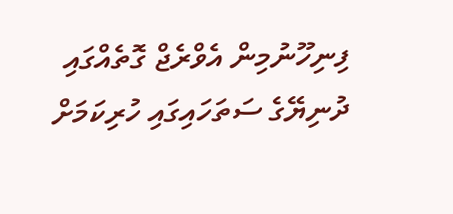ފިނިހޫނުމިން އެވްރެޖް ގޮތެއްގައި ދުނިޔޭގެ ސަތަހައިގައި ހުރިކަމަށް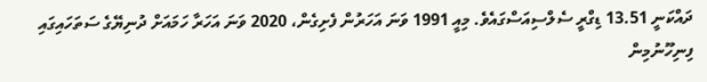ދައްކަނީ 13.51 ޑިގްރީ ސެލްސިއަސްގައެވެ. މިއީ 1991 ވަނަ އަހަރުން ފެށިގެން، 2020 ވަނަ އަހަރާ ހަމައަށް ދުނިޔޭގެ ސަތަހައިގައި ފިނިހޫނުމިން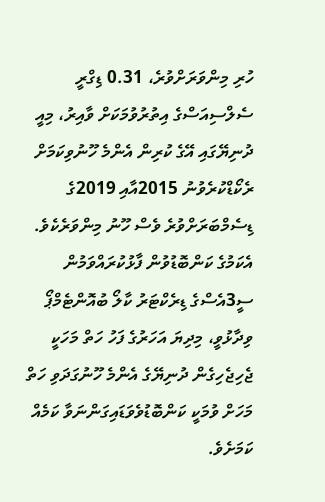ހުރި މިންވަރަށްވުރެ، 0.31 ޑިގްރީ ސެލްސިއަސްގެ އިތުރުވުމަކަށް ވާއިރު، މިއީ ދުނިޔޭގައި އޭގެ ކުރިން އެންމެ ހޫނުވިކަމަށް ރެކޯޑްކުރެވުނު 2015އާއި 2019ގެ ޑިސެމްބަރަށްވުރެ ވެސް ހޫނު މިންވަރެކެވެ.
އެކަމުގެ ކަންބޮޑުވުން ފާޅުކުރައްވަމުން ސީ3އެސްގެ ޑިރެކްޓަރު ކާލޯ ބުއޮންޓެމްޕޯ ވިދާޅުވީ، މިދިޔަ އަހަރުގެ ފަހު ހަތް މަހަކީ ޖެހިޖެހިގެން ދުނިޔޭގެ އެންމެ ހޫނުގަދަވި ހަތް މަހަށް ވުމަކީ ކަންބޮޑުވެވަޑައިގަންނަވާ ކަމެއް ކަމަށެވެ.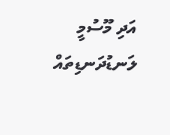އަދި މޫސުމީ ލަނޑުދަނޑިތައް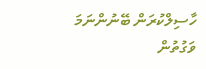ހާސިލްކުރަން ބޭނުންނަމަ ވަގުތުން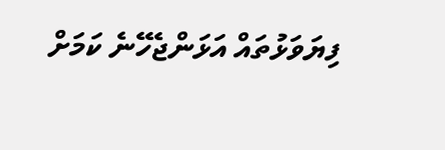ފިޔަވަޅުތައް އަޅަންޖެހޭނެ ކަމަށް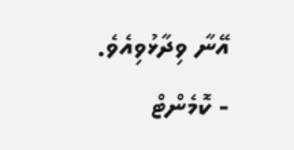އޭނާ ވިދާޅުވިއެވެ.
- ކޮމެންޓް